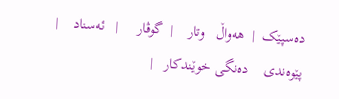ده‌سپێک  |  هه‌واڵ   وتار    |  گوڤار     |   ئه‌سناد    |   پێوه‌ندی    ده‌نگی خوێندكار   |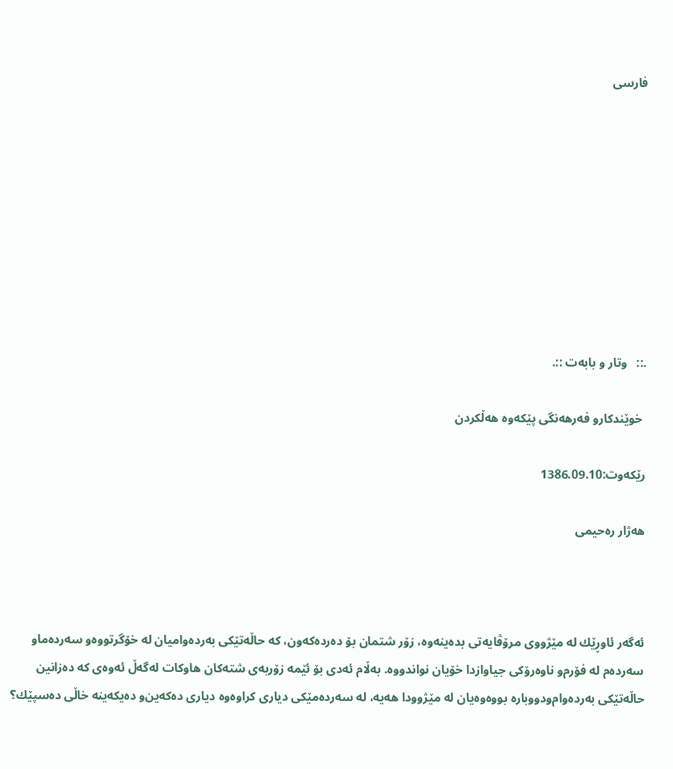فارسی









.::   وتار و بابه‌ت ::.

 خوێندكار‌و فه‌رهه‌نگی‌ پێكه‌وه‌ هه‌ڵكردن

رێكه‌وت:1386.09.10

هه‌ژار ره‌حیمی



ئه‌گه‌ر ئاوڕێك له‌ مێژووی‌ مرۆڤایه‌تی‌ بده‌ینه‌وه‌، زۆر شتمان بۆ ده‌رده‌كه‌ون، كه‌ حاڵه‌تێكی‌ به‌رده‌وامیان له‌ خۆگرتووه‌‌و سه‌رده‌ما‌و سه‌رده‌م له‌ فۆرم‌و ناوه‌رۆكی‌ جیاوازدا خۆیان نواندووه‌. به‌ڵام ئه‌دی‌ بۆ ئێمه‌ زۆربه‌ی‌ شته‌كان هاوكات له‌گه‌ڵ ئه‌وه‌ی‌ كه‌ ده‌زانین حاڵه‌تێكی‌ به‌رده‌وام‌ودووباره‌ بووه‌وه‌یان له‌ مێژوودا هه‌یه‌، له‌ سه‌رده‌مێكی‌ دیاری‌ كراوه‌وه‌ دیاری‌ ده‌كه‌ین‌و ده‌یكه‌ینه‌ خاڵی‌ ده‌سپێك؟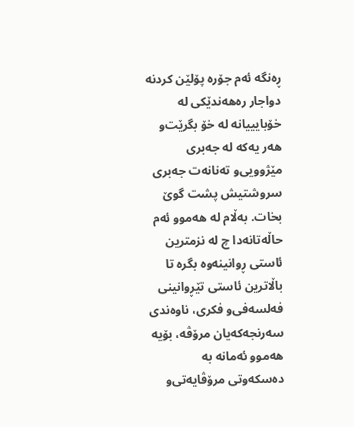ڕه‌نگه‌ ئه‌م جۆره‌ پۆلێن كردنه‌ دواجار ره‌هه‌ندێكی‌ له‌ خۆبایییانه‌ له‌ خۆ بگرێت‌و هه‌ر یه‌كه‌ له‌ جه‌بری‌ مێژوویی‌‌و ته‌نانه‌ت جه‌بری‌ سروشتیش پشت گوێ‌ بخات. به‌ڵام له‌ هه‌موو ئه‌م حاڵه‌تانه‌دا چ له‌ نزمترین ئاستی‌ ڕوانینه‌وه‌ بگره‌ تا باڵاترین ئاستی‌ تێڕوانینی‌ فه‌لسه‌فی‌‌و فكری‌، ناوه‌ندی‌ سه‌رنجه‌كه‌یان مرۆڤه‌، بۆیه‌ هه‌موو ئه‌مانه‌ به‌ ده‌سكه‌وتی‌ مرۆڤایه‌تی‌‌و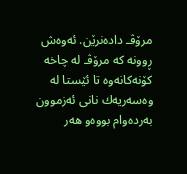مرۆڤـ داده‌نرێن. ئه‌وه‌ش ڕوونه‌ كه‌ مرۆڤـ له‌ چاخه‌ كۆنه‌كانه‌وه‌ تا ئێستا له‌ وه‌سه‌ریه‌ك نانی‌ ئه‌زموون به‌رده‌وام بووه‌‌و هه‌ر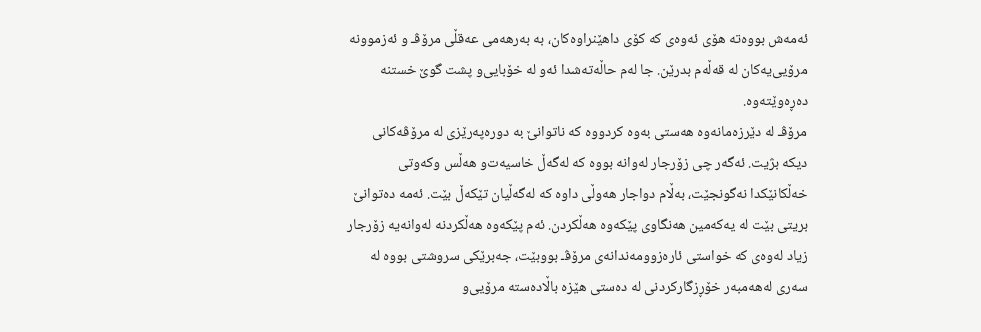ئه‌مه‌ش بووه‌ته‌ هۆی‌ ئه‌وه‌ی‌ كه‌ كۆی‌ داهێنراوه‌كان، به‌ به‌رهه‌می‌ عه‌قڵی‌ مرۆڤـ ‌و ئه‌زموونه‌ مرۆیی‌یه‌كان له‌ قه‌ڵه‌م بدرێن. جا له‌م حاڵه‌ته‌شدا ئه‌و له‌ خۆبایی‌‌و پشت گوێ‌ خستنه‌ ده‌ڕه‌وێته‌وه‌.
مرۆڤـ له‌ دێرزه‌مانه‌وه‌ هه‌ستی‌ به‌وه‌ كردووه‌ كه‌ ناتوانێ‌ به‌ دوره‌په‌رێزی‌ له‌ مرۆڤه‌كانی‌ دیكه‌ بژیت. ئه‌گه‌ر چی‌ زۆرجار له‌وانه‌ بووه‌ كه‌ له‌گه‌ڵ خاسیه‌ت‌و هه‌ڵس وكه‌وتی‌ خه‌ڵكانێكدا نه‌گونجێت، به‌ڵام دواجار هه‌وڵی‌ داوه‌ كه‌ له‌گه‌ڵیان تێكه‌ڵ بێت. ئه‌مه‌ ده‌توانێ‌ بریتی‌ بێت له‌ یه‌كه‌مین هه‌نگاوی‌ پێكه‌وه‌ هه‌ڵكردن. ئه‌م پێكه‌وه‌ هه‌ڵكردنه‌ له‌وانه‌یه‌ زۆرجار زیاد له‌وه‌ی‌ كه‌ خواستی‌ ئاره‌زوومه‌ندانه‌ی‌ مرۆڤـ بووبێت، جه‌برێكی‌ سروشتی‌ بووه‌ له‌ سه‌ری‌ له‌هه‌مبه‌ر خۆڕزگاركردنی‌ له‌ ده‌ستی‌ هێزه‌ باڵاده‌سته‌ مرۆیی‌‌و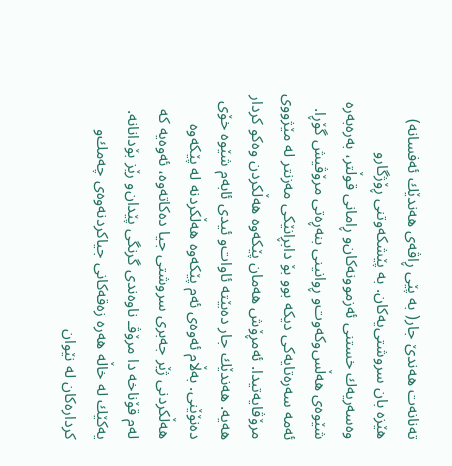ته‌نانه‌ت هه‌ندێ‌ جار( به‌ پێی‌ ڕاڤه‌ی‌ هه‌ندێك ئه‌فسانه‌) هێزه‌ بان سروشتی‌یه‌كان. به‌ پێشكه‌وتنی‌ ڕۆژگار‌و وه‌سه‌ریه‌ك خستنی‌ ئه‌زموونه‌كان‌و ڕامانی‌ قوڵتر، به‌ره‌به‌ره‌ شێوه‌ی‌ هه‌ڵس‌وكه‌وت‌و ڕوانینی‌ بنه‌ڕه‌تی‌ مرۆڤیش گۆڕا. ئه‌مه‌ سه‌ره‌تایه‌كی‌ دیكه‌ بوو بۆ دابڕانێكی‌ مه‌زنتر له‌ مێژووی‌ مرۆڤایه‌تیدا. ئه‌مڕۆش هه‌مان پێكه‌وه‌ هه‌ڵكردن وه‌كو كردار هه‌یه‌. هه‌ندێك جار ده‌بێته‌ ئاوات‌و ئیدی‌ ئابه‌م شێوه‌ خۆی‌ ده‌نۆێنی‌. به‌ڵام ئه‌وه‌ی‌ ئه‌م پێكه‌وه‌ هه‌ڵكردنه‌ له‌ پێكه‌وه‌ هه‌ڵكردنی‌ ژێر جه‌بری‌ سروشتی‌ جیا ده‌كاته‌وه‌، ئه‌وه‌یه‌ كه‌ له‌م قۆناخه‌ دا مرۆڤـ ناوه‌ندی‌ گرنگی‌ پێدان‌و رێز بۆدانانه‌. یه‌كێك له‌ خاڵه‌ هه‌ره‌ زه‌قه‌كانی‌ جیاكردنه‌وه‌ی‌ چه‌مك‌و كرداره‌كان له‌ نێوان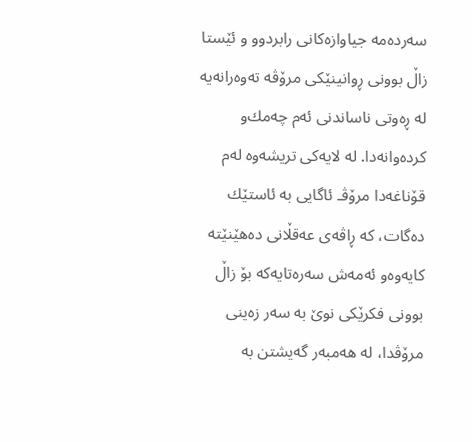سه‌رده‌مه‌ جیاوازه‌كانی‌ رابردوو ‌و ئێستا زاڵ بوونی‌ ڕوانینێكی‌ مرۆڤه‌ ته‌وه‌رانه‌یه‌ له‌ ڕه‌وتی‌ ناساندنی‌ ئه‌م چه‌مك‌و كرده‌وانه‌دا. له‌ لایه‌كی‌ تریشه‌وه‌ له‌م قۆناغه‌دا مرۆڤـ ئاگایی‌ به‌ ئاستێك ده‌گات، كه‌ ڕاڤه‌ی‌ عه‌قڵانی‌ ده‌هێنێته‌ كایه‌وه‌‌و ئه‌مه‌ش سه‌ره‌تایه‌كه‌ بۆ زاڵ بوونی‌ فكرێكی‌ نوێ‌ به‌ سه‌ر زه‌ینی‌ مرۆڤدا، له‌ هه‌مبه‌ر گه‌یشتن به‌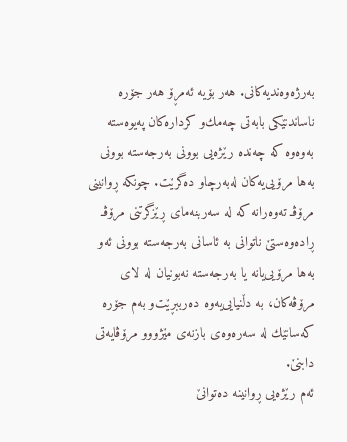به‌رژه‌وه‌ندیه‌كانی‌. هه‌ر بۆیه‌ ئه‌مڕۆ هه‌ر جۆره‌ ناساندنێكی‌ بابه‌تی‌ چه‌مك‌و كرداره‌كان په‌یوه‌سته‌ به‌وه‌وه‌ كه‌ چه‌نده‌ رێژه‌یی‌ بوونی‌ به‌رجه‌سته‌ بوونی‌ به‌ها مرۆیی‌یه‌كان له‌به‌رچاو ده‌گرێت. چونكه‌ ڕوانینی‌ مرۆڤـ ته‌وه‌رانه‌ كه‌ له‌ سه‌ربنه‌مای‌ ڕێزگرتنی‌ مرۆڤـ ڕاده‌وه‌ستێ‌ ناتوانی‌ به‌ ئاسانی‌ به‌رجه‌سته‌ بوونی‌ ئه‌و به‌ها مرۆیی‌یانه‌ یا به‌رجه‌سته‌ نه‌بونیان له‌ لای‌ مرۆڤه‌كان، به‌ دڵنیایی‌یه‌وه‌ ده‌رببڕێت‌و به‌م جۆره‌ كه‌سانێك له‌ سه‌ره‌وه‌ی‌ بازنه‌ی‌ مێژوو‌و مرۆڤایه‌تی‌ دابنێ‌.
ئه‌م رێژه‌یی‌ ڕوانینه‌ ده‌توانێ‌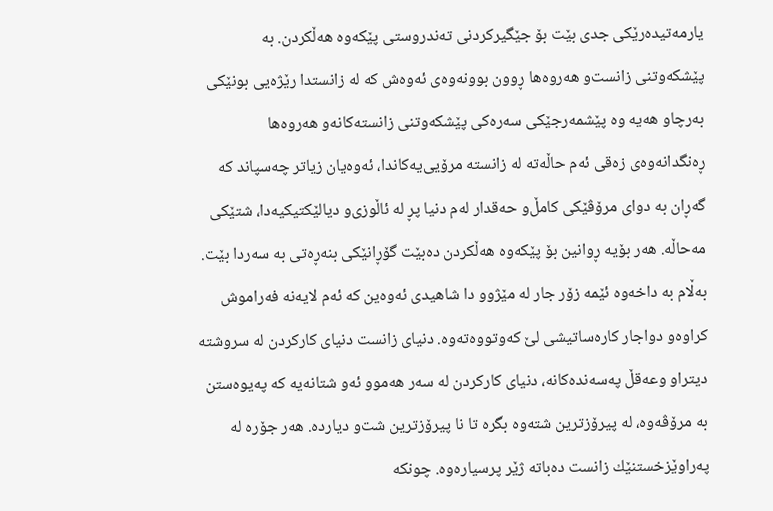یارمه‌تیده‌رێكی‌ جدی‌ بێت بۆ جێگیركردنی‌ ته‌ندروستی‌ پێكه‌وه‌ هه‌ڵكردن. به‌ پێشكه‌وتنی‌ زانست‌و هه‌روه‌ها ڕوون بوونه‌وه‌ی‌ ئه‌وه‌ش كه‌ له‌ زانستدا رێژه‌یی‌ بونێكی‌ به‌رچاو هه‌یه‌ وه‌ پێشمه‌رجێكی‌ سه‌ره‌كی‌ پێشكه‌وتنی‌ زانسته‌كانه‌‌و هه‌روه‌ها ڕه‌نگدانه‌وه‌ی‌ زه‌قی‌ ئه‌م حاڵه‌ته‌ له‌ زانسته‌ مرۆیی‌یه‌كاندا، ئه‌وه‌یان زیاتر چه‌سپاند كه‌ گه‌ڕان به‌ دوای‌ مرۆڤێكی‌ كامڵ‌و حه‌قدار له‌م دنیا پڕ له‌ ئاڵوزی‌‌و دیالێكتیكیه‌دا، شتێكی‌ مه‌حاڵه‌. هه‌ر بۆیه‌ ڕوانین بۆ پێكه‌وه‌ هه‌ڵكردن ده‌بێت گۆڕانێكی‌ بنه‌ڕه‌تی‌ به‌ سه‌ردا بێت. به‌ڵام به‌ داخه‌وه‌ ئێمه‌ زۆر جار له‌ مێژوو دا شاهیدی‌ ئه‌وه‌ین كه‌ ئه‌م لایه‌نه‌ فه‌راموش كراوه‌‌و دواجار كاره‌ساتیشی‌ لێ‌ كه‌وتووه‌ته‌وه‌. دنیای‌ زانست دنیای‌ كاركردن له‌ سروشته‌ دیتراو وعه‌قڵ په‌سه‌نده‌كانه‌، دنیای‌ كاركردن له‌ سه‌ر هه‌موو ئه‌و شتانه‌یه‌ كه‌ په‌یوه‌ستن به‌ مرۆڤه‌وه‌، له‌ پیرۆزترین شته‌وه‌ بگره‌ تا نا پیرۆزترین شت‌و دیارده‌. هه‌ر جۆره‌ له‌ په‌راوێزخستنێك زانست ده‌باته‌ ژێر پرسیاره‌وه‌. چونكه‌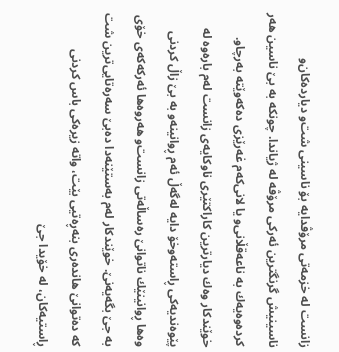زانست له‌ خزمه‌تی‌ مرۆڤدایه‌ بۆ ناسینی‌ شت‌و دیارده‌كان‌و ناسینیش گرنگترین ئه‌ركی‌ مرۆڤه‌ له‌ ژیاندا. چونكه‌ به‌ بێ‌ ناسین هه‌ر كرده‌وه‌یه‌ك به‌ ناعه‌قڵانی‌‌و یا لانی‌كه‌م غه‌رێزی‌ ده‌كه‌وێته‌ به‌رچاو.
خوێندكار وه‌ك دیارترین كاراكتێری‌ ناوكایه‌ی‌ زانست له‌م باره‌وه‌ له‌ پێوه‌ندیه‌كی‌ ڕاسته‌‌وخۆ دایه‌ له‌گه‌ڵ ئه‌م ڕوانینه‌‌و به‌ بێ‌ زاڵ كردنی‌ وه‌ها ڕوانینێك ناتوانێ‌ ره‌ساڵه‌تی‌ زانست‌و هه‌روه‌ها ئه‌ركه‌كه‌ی‌ خۆی‌ به‌ جێ‌ بگه‌یه‌نێ‌. خوێندكار له‌م به‌ستێنه‌دا ده‌بێ‌ سه‌ره‌تایی‌ترین شت كه‌ ده‌توانێ‌ هانده‌ری‌ بنه‌ڕه‌تیی‌ بێت، واته‌ زیره‌كی‌ باس كردنی‌ ڕاستیه‌كان، له‌ خۆیدا جێ‌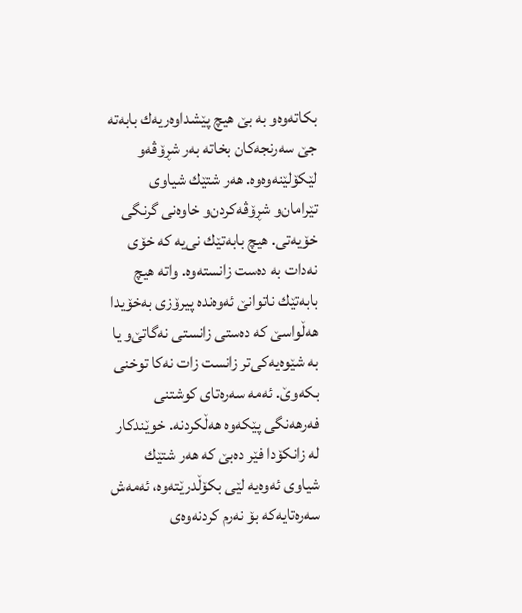بكاته‌وه‌و به‌ بێ‌ هیچ پێشداوه‌ریه‌ك بابه‌ته‌ جێ‌ سه‌رنجه‌كان بخاته‌ به‌ر شڕۆڤه‌‌و لێكۆلێنه‌وه‌وه‌. هه‌ر شتێك شیاوی‌ تێرامان‌و شڕۆڤه‌كردن‌و خاوه‌نی‌ گرنگی‌ خۆیه‌تی‌. هیچ بابه‌تێك نی‌یه‌ كه‌ خۆی‌ نه‌دات به‌ ده‌ست زانسته‌وه‌. واته‌ هیچ بابه‌تێك ناتوانێ‌ ئه‌وه‌نده‌ پیرۆزی‌ به‌خۆیدا هه‌ڵواسێ‌ كه‌ ده‌ستی‌ زانستی‌ نه‌گاتێ‌‌و یا به‌ شێوه‌یه‌كی‌تر زانست زات نه‌كا توخنی‌ بكه‌وێ. ئه‌مه‌ سه‌ره‌تای كوشتنی‌ فه‌رهه‌نگی‌ پێكه‌وه‌ هه‌ڵكردنه‌. خوێندكار له‌ زانكۆدا فێر ده‌بێ‌ كه‌ هه‌ر شتێك شیاوی‌ ئه‌وه‌یه‌ لێی‌ بكۆڵدرێته‌وه‌، ئه‌مه‌ش سه‌ره‌تایه‌كه‌ بۆ نه‌رم كردنه‌وه‌ی‌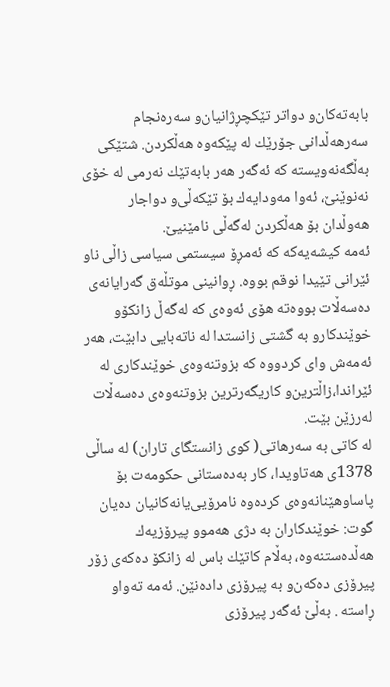بابه‌ته‌كان‌و دواتر تێكچڕژانیان‌و سه‌ره‌نجام سه‌رهه‌ڵدانی‌ جۆرێك له‌ پێكه‌وه‌ هه‌ڵكردن. شتێكی‌ به‌ڵگه‌نه‌ویسته‌ كه‌ ئه‌گه‌ر هه‌ر بابه‌تێك نه‌رمی‌ له‌ خۆی‌ نه‌نوێنێ‌، ئه‌وا مه‌ودایه‌ك بۆ تێكه‌ڵی‌‌و دواجار هه‌وڵدان بۆ هه‌ڵكردن له‌گه‌ڵی‌ نامێنیێ‌.
ئه‌مه‌ كیشه‌یه‌كه‌ كه‌ ئه‌مڕۆ سیستمی‌ سیاسی‌ زاڵی‌ ناو ئێرانی‌ تێیدا نوقم بووه‌. ڕوانینی‌ موتڵه‌ق گه‌رایانه‌ی ده‌سه‌ڵات بووه‌ته‌ هۆی‌ ئه‌وه‌ی‌ كه‌ له‌گه‌ڵ زانكۆ‌و خوێندكار‌و به‌ گشتی‌ زانستدا له‌ ناته‌بایی‌ دابێت، هه‌ر ئه‌مه‌ش وای‌ كردووه‌ كه‌ بزوتنه‌وه‌ی‌ خوێندكاری‌ له‌ ئێراندا،زاڵترین‌و كاریگه‌رترین بزوتنه‌وه‌ی‌ ده‌سه‌ڵات له‌رزێن بێت.
له‌ كاتی‌ به‌ سه‌رهاتی‌( كوی‌ زانستگای‌ تاران) له‌ ساڵی‌ 1378ی‌ هه‌تاویدا، كار به‌ده‌ستانی‌ حكومه‌ت بۆ پاساوهێنانه‌وه‌ی‌ كرده‌وه‌ نامرۆیی‌یانه‌كانیان ده‌یان گوت: خوێندكاران به‌ دژی‌ هه‌موو پیرۆزیه‌ك هه‌ڵده‌ستنه‌وه‌، به‌ڵام كاتێك باس له‌ زانكۆ ده‌كه‌ی‌ زۆر پیرۆزی‌ ده‌كه‌ن‌و به‌ پیرۆزی‌ داده‌نێن. ئه‌مه‌ ته‌واو ڕاسته‌ . به‌ڵێ‌ ئه‌گه‌ر پیرۆزی‌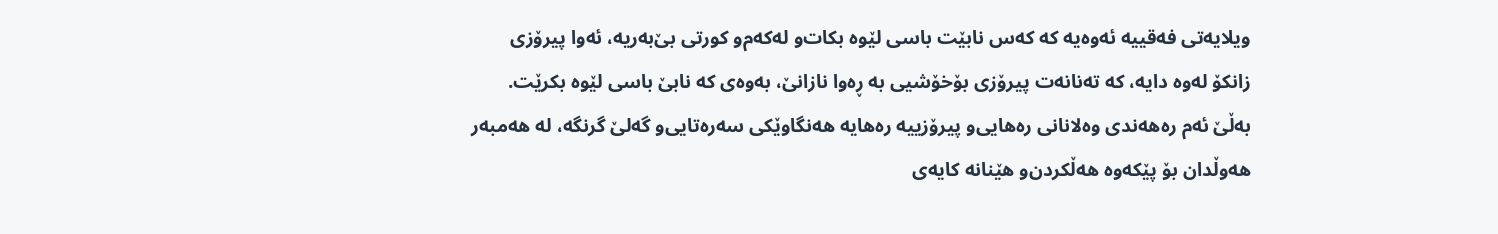ویلایه‌تی‌ فه‌قییه‌ ئه‌وه‌یه‌ كه‌ كه‌س نابێت باسی‌ لێوه‌ بكات‌و له‌كه‌م‌و كورتی‌ بێ‌به‌ریه‌، ئه‌وا پیرۆزی‌ زانكۆ له‌وه‌ دایه‌، كه‌ ته‌نانه‌ت پیرۆزی‌ بۆخۆشیی‌ به‌ ڕه‌وا نازانێ‌، به‌وه‌ی‌ كه‌ نابێ‌ باسی‌ لێوه‌ بكرێت. به‌ڵێ‌ ئه‌م ره‌هه‌ندی‌ وه‌لانانی‌ ره‌هایی‌‌و پیرۆزییه‌ ره‌هایه‌ هه‌نگاوێكی‌ سه‌ره‌تایی‌‌و گه‌لێ‌ گرنگه‌، له‌ هه‌مبه‌ر هه‌وڵدان بۆ پێكه‌وه‌ هه‌ڵكردن‌و هێنانه‌ كایه‌ی‌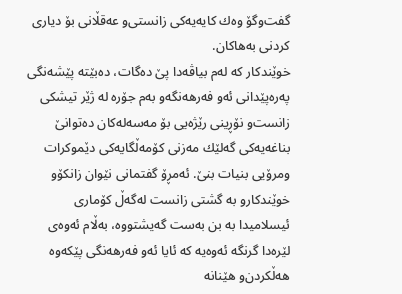گفت‌وگۆ وه‌ك كایه‌یه‌كی‌ زانستی‌‌و عه‌قڵانی‌ بۆ دیاری‌ كردنی‌ به‌هاكان.
خوێندكار كه‌ له‌م بیاڤه‌دا پێ‌ ده‌گات، ده‌بێته‌ پێشه‌نگی‌ په‌ره‌پێدانی‌ ئه‌و فه‌رهه‌نگه‌‌و به‌م جۆره‌ له‌ ژێر تیشكی‌ زانست‌و نۆڕینی‌ رێژه‌یی‌ بۆ مه‌سه‌له‌كان ده‌توانێ‌ بناغه‌یه‌كی‌ گه‌لێك مه‌زنی‌ كۆمه‌ڵگایه‌كی‌ دێموكرات ومرۆیی‌ بنیات بنێ‌. ئه‌مڕۆ گفتمانی‌ نێوان زانكۆ‌و خوێندكار‌و به‌ گشتی‌ زانست له‌گه‌ڵ كۆماری‌ ئیسلامیدا به‌ بن به‌ست گه‌یشتووه‌، به‌ڵام ئه‌وه‌ی‌ لێره‌دا گرنگه‌ ئه‌وه‌یه‌ كه‌ ئایا ئه‌و فه‌رهه‌نگی‌ پێكه‌وه‌ هه‌ڵكردن‌و هێنانه‌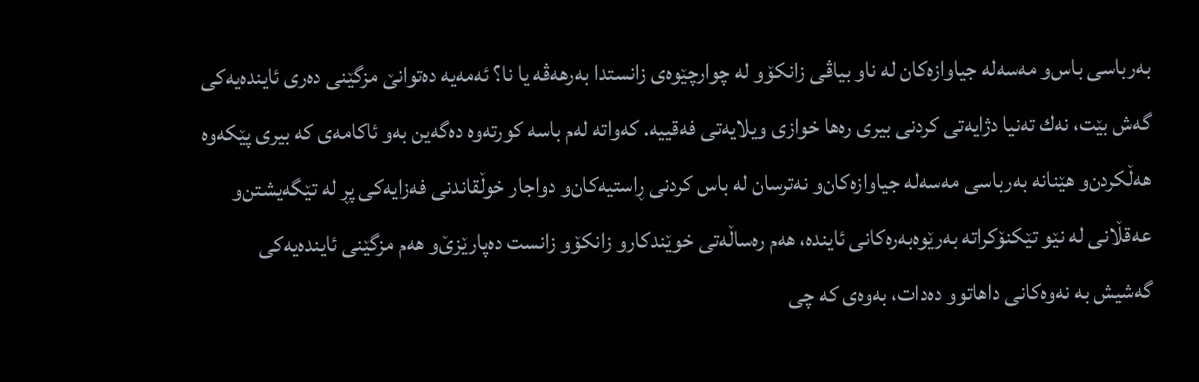به‌رباسی‌ باس‌و مه‌سه‌له‌ جیاوازه‌كان له‌ ناو بیاڤی‌ زانكۆ‌و له‌ چوارچێوه‌ی‌ زانستدا به‌رهه‌ڤه‌ یا نا؟ ئه‌مه‌یه‌ ده‌توانێ‌ مزگێنی‌ ده‌ری‌ ئاینده‌یه‌كی‌ گه‌ش بێت، نه‌ك ته‌نیا دژایه‌تی‌ كردنی‌ بیری‌ ره‌ها خوازی‌ ویلایه‌تی‌ فه‌قییه‌. كه‌واته‌ له‌م باسه‌ كورته‌وه‌ ده‌گه‌ین به‌و ئاكامه‌ی‌ كه‌ بیری‌ پێكه‌وه‌ هه‌ڵكردن‌و هێنانه‌ به‌رباسی‌ مه‌سه‌له‌ جیاوازه‌كان‌و نه‌ترسان له‌ باس كردنی‌ ڕاستیه‌كان‌و دواجار خوڵقاندنی‌ فه‌زایه‌كی‌ پڕ له‌ تێگه‌یشتن‌و عه‌قڵانی‌ له‌ نێو تێكنۆكراته‌ به‌رێوه‌به‌ره‌كانی‌ ئاینده‌، هه‌م ره‌ساڵه‌تی‌ خوێندكار‌و زانكۆ‌و زانست ده‌پارێزێ‌‌و هه‌م مزگێنی‌ ئاینده‌یه‌كی‌ گه‌شیش به‌ نه‌وه‌كانی‌ داهاتوو ده‌دات، به‌وه‌ی‌ كه‌ چی‌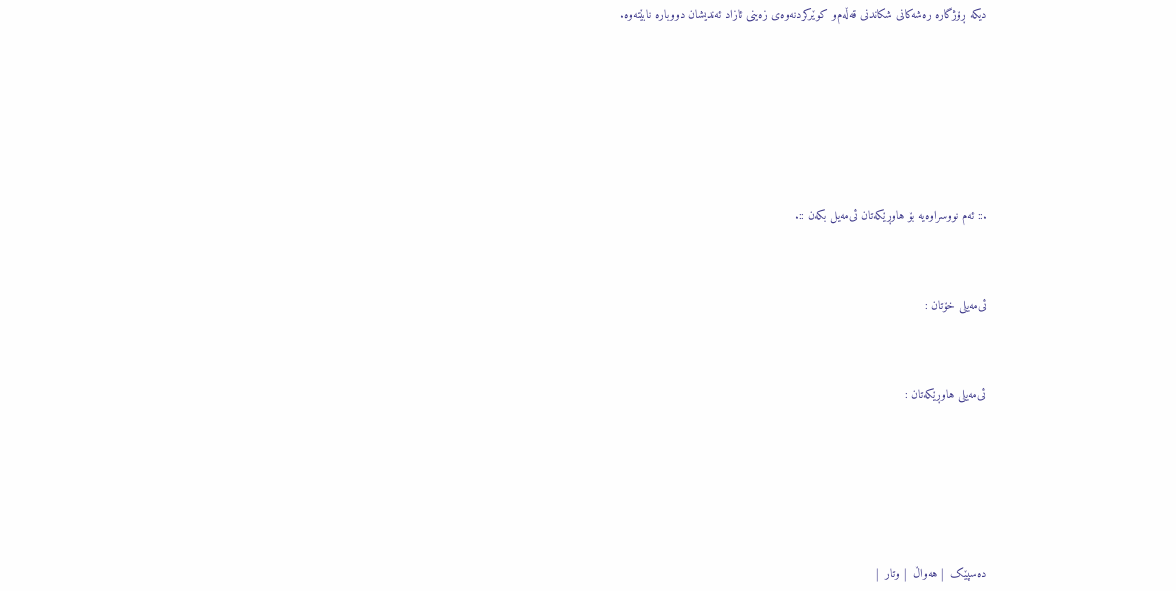دیكه‌ ڕۆژگاره‌ ره‌شه‌كانی‌ شكاندنی‌ قه‌ڵه‌م‌و كوێركردنه‌وه‌ی‌ زه‌ینی‌ ئازاد ئه‌ندیشان دووباره‌ نابێته‌وه‌.








.:: ئه‌م نووسراوه‌یه بۆ هاوڕێکه‌تان ئی‌مه‌یل بکه‌ن ::.



ئی‌مه‌یلی خۆتان :



ئی‌مه‌یلی هاوڕێکه‌تان :







ده‌سپێک  | هه‌واڵ  | وتار  |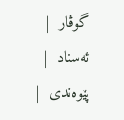گوڤار  | ئه‌سناد  | پێوه‌ندی  |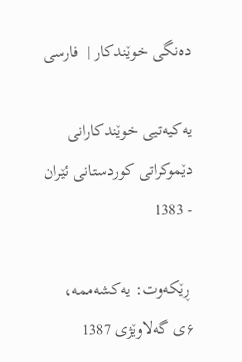ده‌نگی‌ خوێندكار |  فارسی

یه‌كیه‌تیی‌ خوێندكارانی‌ دێموكراتی‌ كوردستانی‌ ئێران - 1383

 ڕێکه‌وت: یه‌کشه‌ممه، ۶‌ی گه‌لاوێژی 1387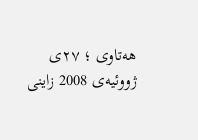هه‌تاوی ؛ ۲۷‌ی ژووئیه‌ی 2008 زاینی